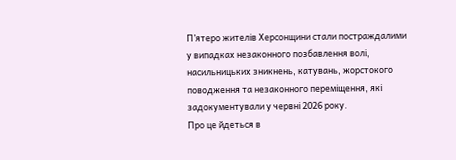П’ятеро жителів Херсонщини стали постраждалими у випадках незаконного позбавлення волі, насильницьких зникнень, катувань, жорстокого поводження та незаконного переміщення, які задокументували у червні 2026 року.
Про це йдеться в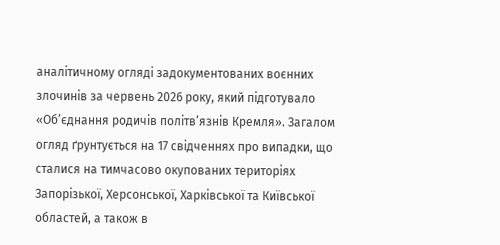аналітичному огляді задокументованих воєнних злочинів за червень 2026 року, який підготувало «Об’єднання родичів політв’язнів Кремля». Загалом огляд ґрунтується на 17 свідченнях про випадки, що сталися на тимчасово окупованих територіях Запорізької, Херсонської, Харківської та Київської областей, а також в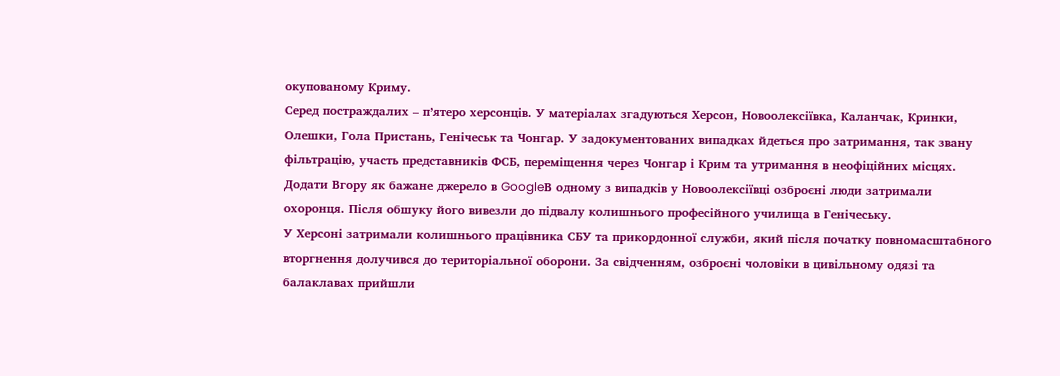окупованому Криму.
Серед постраждалих – п’ятеро херсонців. У матеріалах згадуються Херсон, Новоолексіївка, Каланчак, Кринки, Олешки, Гола Пристань, Генічеськ та Чонгар. У задокументованих випадках йдеться про затримання, так звану фільтрацію, участь представників ФСБ, переміщення через Чонгар і Крим та утримання в неофіційних місцях.
Додати Вгору як бажане джерело в GoogleВ одному з випадків у Новоолексіївці озброєні люди затримали охоронця. Після обшуку його вивезли до підвалу колишнього професійного училища в Генічеську.
У Херсоні затримали колишнього працівника СБУ та прикордонної служби, який після початку повномасштабного вторгнення долучився до територіальної оборони. За свідченням, озброєні чоловіки в цивільному одязі та балаклавах прийшли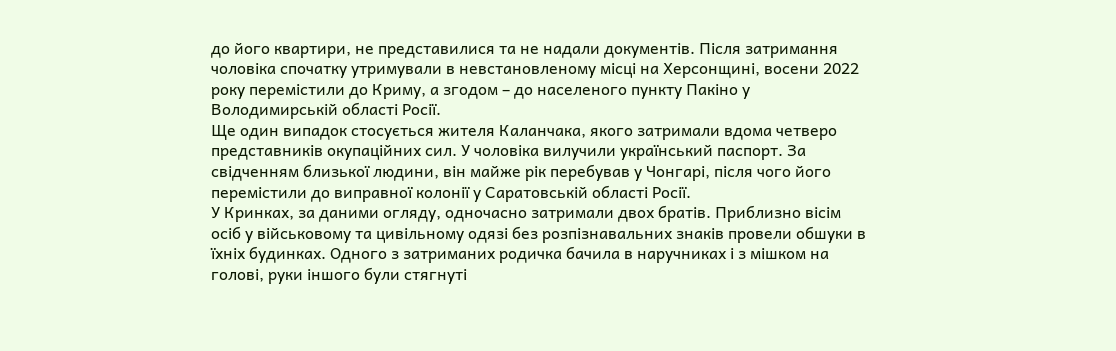до його квартири, не представилися та не надали документів. Після затримання чоловіка спочатку утримували в невстановленому місці на Херсонщині, восени 2022 року перемістили до Криму, а згодом – до населеного пункту Пакіно у Володимирській області Росії.
Ще один випадок стосується жителя Каланчака, якого затримали вдома четверо представників окупаційних сил. У чоловіка вилучили український паспорт. За свідченням близької людини, він майже рік перебував у Чонгарі, після чого його перемістили до виправної колонії у Саратовській області Росії.
У Кринках, за даними огляду, одночасно затримали двох братів. Приблизно вісім осіб у військовому та цивільному одязі без розпізнавальних знаків провели обшуки в їхніх будинках. Одного з затриманих родичка бачила в наручниках і з мішком на голові, руки іншого були стягнуті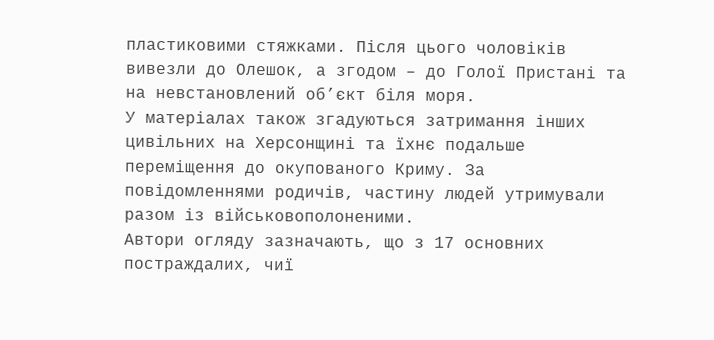пластиковими стяжками. Після цього чоловіків вивезли до Олешок, а згодом – до Голої Пристані та на невстановлений об’єкт біля моря.
У матеріалах також згадуються затримання інших цивільних на Херсонщині та їхнє подальше переміщення до окупованого Криму. За повідомленнями родичів, частину людей утримували разом із військовополоненими.
Автори огляду зазначають, що з 17 основних постраждалих, чиї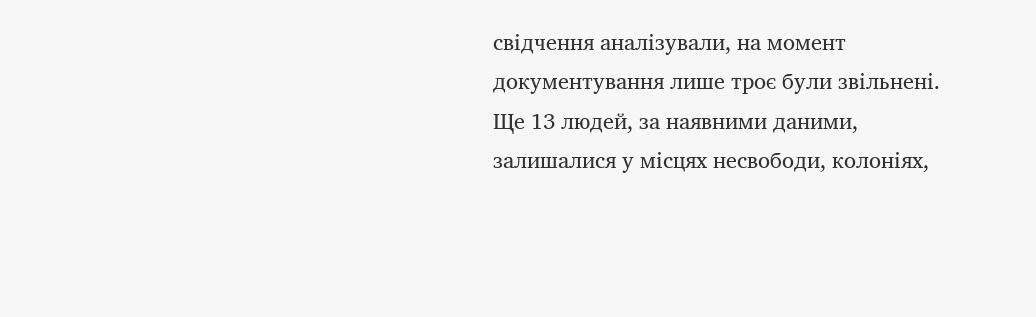свідчення аналізували, на момент документування лише троє були звільнені. Ще 13 людей, за наявними даними, залишалися у місцях несвободи, колоніях,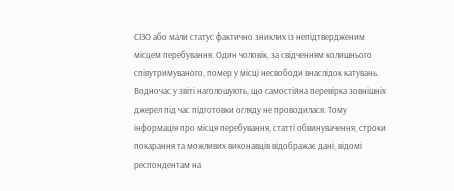СІЗО або мали статус фактично зниклих із непідтвердженим місцем перебування. Один чоловік, за свідченням колишнього співутримуваного, помер у місці несвободи внаслідок катувань.
Водночас у звіті наголошують, що самостійна перевірка зовнішніх джерел під час підготовки огляду не проводилася. Тому інформація про місця перебування, статті обвинувачення, строки покарання та можливих виконавців відображає дані, відомі респондентам на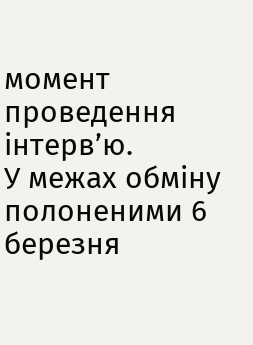момент проведення інтерв’ю.
У межах обміну полоненими 6 березня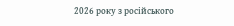2026 року з російського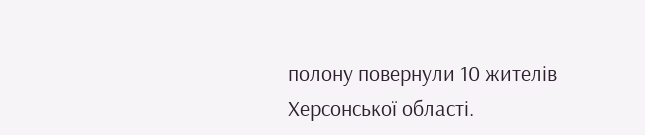полону повернули 10 жителів Херсонської області.